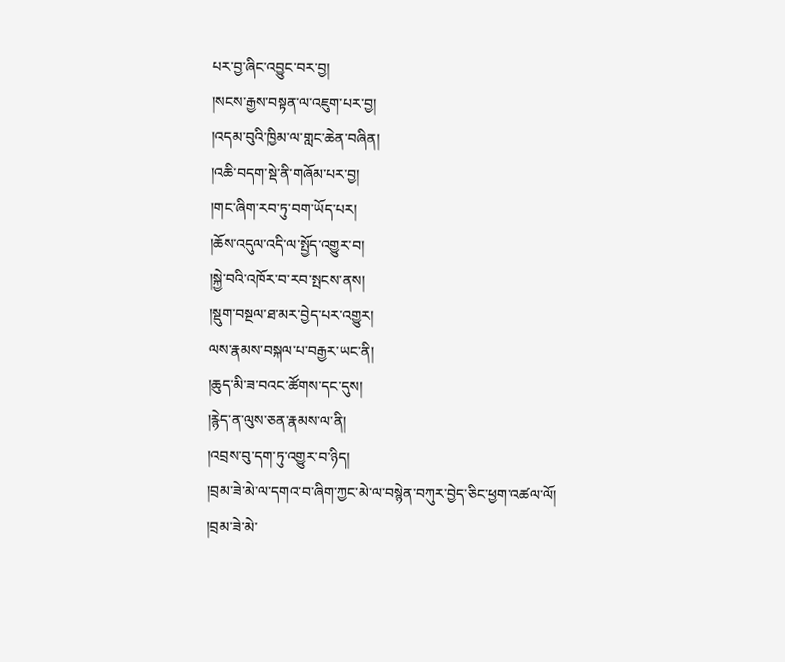པར་བྱ་ཞིང་འབྱུང་བར་བྱ།
།སངས་རྒྱས་བསྟན་ལ་འཇུག་པར་བྱ།
།འདམ་བུའི་ཁྱིམ་ལ་གླང་ཆེན་བཞིན།
།འཆི་བདག་སྡེ་ནི་གཞོམ་པར་བྱ།
།གང་ཞིག་རབ་ཏུ་བག་ཡོད་པར།
།ཆོས་འདུལ་འདི་ལ་སྤྱོད་འགྱུར་བ།
།སྐྱེ་བའི་འཁོར་བ་རབ་སྤངས་ནས།
།སྡུག་བསྔལ་ཐ་མར་བྱེད་པར་འགྱུར།
ལས་རྣམས་བསྐལ་པ་བརྒྱར་ཡང་ནི།
།ཆུད་མི་ཟ་བའང་ཚོགས་དང་དུས།
།རྙེད་ན་ལུས་ཅན་རྣམས་ལ་ནི།
།འབྲས་བུ་དག་ཏུ་འགྱུར་བ་ཉིད།
།བྲམ་ཟེ་མེ་ལ་དགའ་བ་ཞིག་ཀྱང་མེ་ལ་བསྙེན་བཀུར་བྱེད་ཅིང་ཕྱག་འཚལ་ལོ།
།བྲམ་ཟེ་མེ་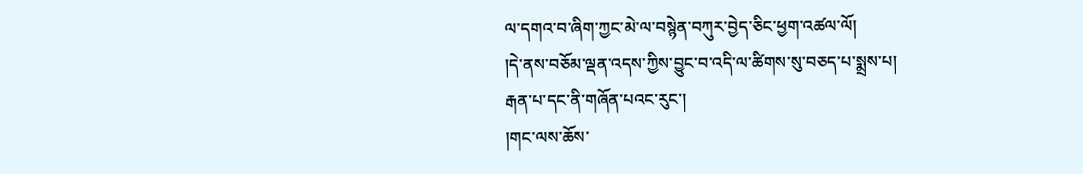ལ་དགའ་བ་ཞིག་ཀྱང་མེ་ལ་བསྙེན་བཀུར་བྱེད་ཅིང་ཕྱག་འཚལ་ལོ།
།དེ་ནས་བཅོམ་ལྡན་འདས་ཀྱིས་བྱུང་བ་འདི་ལ་ཚིགས་སུ་བཅད་པ་སྨྲས་པ།
རྒན་པ་དང་ནི་གཞོན་པའང་རུང་།
།གང་ལས་ཆོས་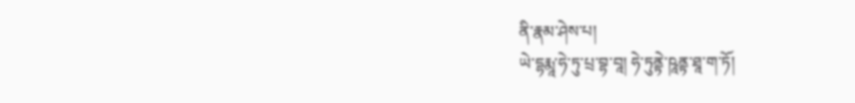ནི་རྣམ་ཤེས་པ།
ཡེ་དྷརྨཱ་ཧེ་ཏུ་པྲ་བྷ་བཱ། ཧེ་ཏུནྟེ་ཥཱནྟ་ཐཱ་ག་ཏོ།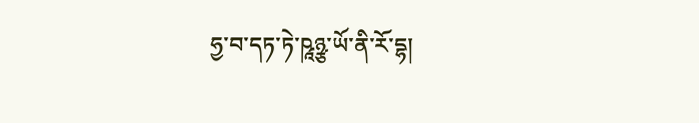ཧྱ་བ་དཏ་ཏེ་ཥཱཉྩ་ཡོ་ནི་རོ་དྷ།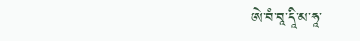ཨེ་བཾ་བཱ་དཱི་མ་ཧཱ་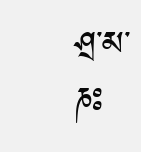ཤྲ་མ་ཎཿ